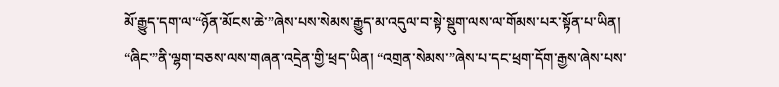མོ་རྒྱུད་དག་ལ་“ཉོན་མོངས་ཆེ་”ཞེས་པས་སེམས་རྒྱུད་མ་འདུལ་བ་སྟེ་སྡུག་ལས་ལ་གོམས་པར་སྟོན་པ་ཡིན། “ཞིང་”ནི་ལྷག་བཅས་ལས་གཞན་འདྲེན་གྱི་ཕྲད་ཡིན། “འགྲན་སེམས་”ཞེས་པ་དང་ཕྲག་དོག་རྒྱས་ཞེས་པས་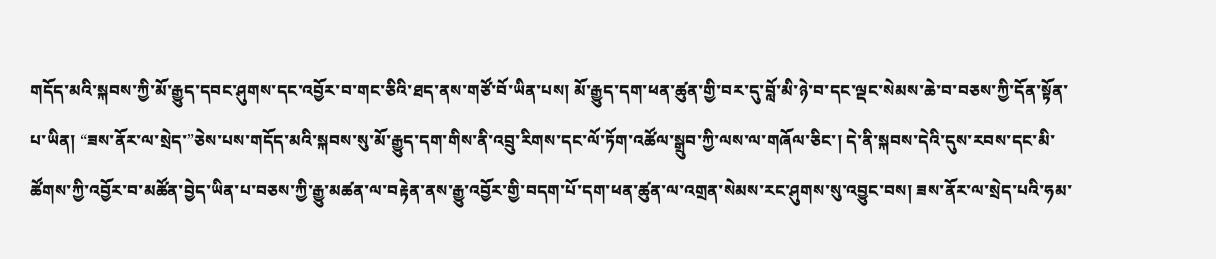གདོད་མའི་སྐབས་ཀྱི་མོ་རྒྱུད་དབང་ཤུགས་དང་འབྱོར་བ་གང་ཅིའི་ཐད་ནས་གཙོ་བོ་ཡིན་པས། མོ་རྒྱུད་དག་ཕན་ཚུན་གྱི་བར་དུ་བློ་མི་ཉེ་བ་དང་ལྡང་སེམས་ཆེ་བ་བཅས་ཀྱི་དོན་སྟོན་པ་ཡིན། “ཟས་ནོར་ལ་སྲེད་”ཅེས་པས་གདོད་མའི་སྐབས་སུ་མོ་རྒྱུད་དག་གིས་ནི་འབྲུ་རིགས་དང་ལོ་ཏོག་འཚོལ་སྒྲུབ་ཀྱི་ལས་ལ་གཞོལ་ཅིང་། དེ་ནི་སྐབས་དེའི་དུས་རབས་དང་མི་ཚོགས་ཀྱི་འབྱོར་བ་མཚོན་བྱེད་ཡིན་པ་བཅས་ཀྱི་རྒྱུ་མཚན་ལ་བརྟེན་ནས་རྒྱུ་འབྱོར་གྱི་བདག་པོ་དག་ཕན་ཚུན་ལ་འགྲན་སེམས་རང་ཤུགས་སུ་འབྱུང་བས། ཟས་ནོར་ལ་སྲེད་པའི་ཧམ་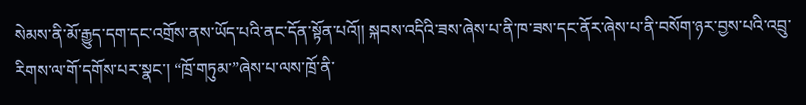སེམས་ནི་མོ་རྒྱུད་དག་དང་འགྲོས་ནས་ཡོད་པའི་ནང་དོན་སྟོན་པའོ།། སྐབས་འདིའི་ཟས་ཞེས་པ་ནི་ཁ་ཟས་དང་ནོར་ཞེས་པ་ནི་བསོག་ཉར་བྱས་པའི་འབྲུ་རིགས་ལ་གོ་དགོས་པར་སྣང་། “ཁྲོ་གཏུམ་”ཞེས་པ་ལས་ཁྲོ་ནི་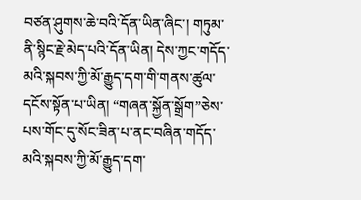བཙན་ཤུགས་ཆེ་བའི་དོན་ཡིན་ཞིང་། གཏུམ་ནི་སྙིང་རྗེ་མེད་པའི་དོན་ཡིན། དེས་ཀྱང་གདོད་མའི་སྐབས་ཀྱི་མོ་རྒྱུད་དག་གི་གནས་ཚུལ་དངོས་སྟོན་པ་ཡིན། “གཞན་སྐྱོན་སྒྲོག”ཅེས་པས་གོང་དུ་སོང་ཟིན་པ་ནང་བཞིན་གདོད་མའི་སྐབས་ཀྱི་མོ་རྒྱུད་དག་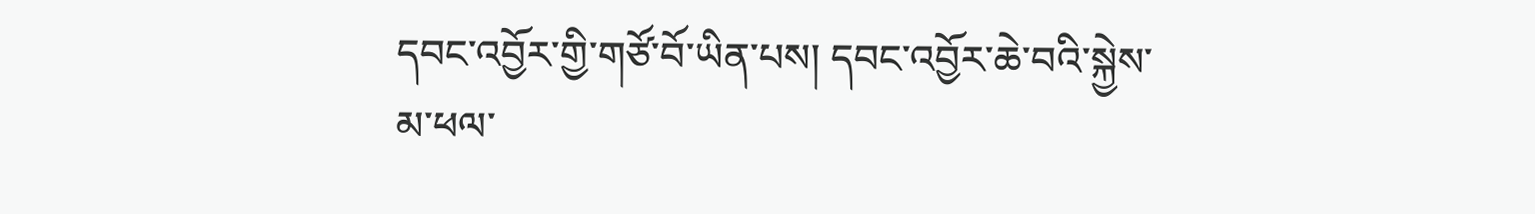དབང་འབྱོར་གྱི་གཙོ་བོ་ཡིན་པས། དབང་འབྱོར་ཆེ་བའི་སྐྱེས་མ་ཕལ་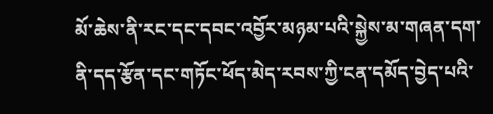མོ་ཆེས་ནི་རང་དང་དབང་འབྱོར་མཉམ་པའི་སྐྱེས་མ་གཞན་དག་ནི་དད་རྩོན་དང་གཏོང་ཕོད་མེད་རབས་ཀྱི་ངན་དམོད་བྱེད་པའི་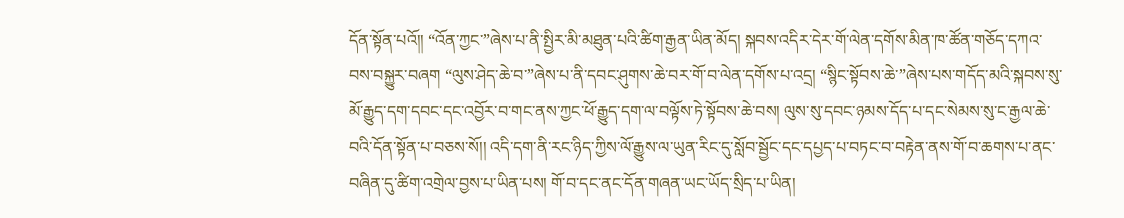དོན་སྟོན་པའོ།། “འོན་ཀྱང་”ཞེས་པ་ནི་སྤྱིར་མི་མཐུན་པའི་ཚིག་རྒྱན་ཡིན་མོད། སྐབས་འདིར་དེར་གོ་ལེན་དགོས་མིན་ཁ་ཚོན་གཅོད་དཀའ་བས་བསྐྱུར་བཞག “ལུས་ཤེད་ཆེ་བ་”ཞེས་པ་ནི་དབང་ཤུགས་ཆེ་བར་གོ་བ་ལེན་དགོས་པ་འདྲ། “སྙིང་སྟོབས་ཆེ་”ཞེས་པས་གདོད་མའི་སྐབས་སུ་མོ་རྒྱུད་དག་དབང་དང་འབྱོར་བ་གང་ནས་ཀྱང་ཕོ་རྒྱུད་དག་ལ་བལྟོས་ཏེ་སྟོབས་ཆེ་བས། ལུས་སུ་དབང་ཉམས་དོད་པ་དང་སེམས་སུ་ང་རྒྱལ་ཆེ་བའི་དོན་སྟོན་པ་བཅས་སོ།། འདི་དག་ནི་རང་ཉིད་ཀྱིས་ལོ་རྒྱུས་ལ་ཡུན་རིང་དུ་སློབ་སྦྱོང་དང་དཔྱད་པ་བཏང་བ་བརྟེན་ནས་གོ་བ་ཆགས་པ་ནང་བཞིན་དུ་ཚིག་འགྲེལ་བྱས་པ་ཡིན་པས། གོ་བ་དང་ནང་དོན་གཞན་ཡང་ཡོད་སྲིད་པ་ཡིན།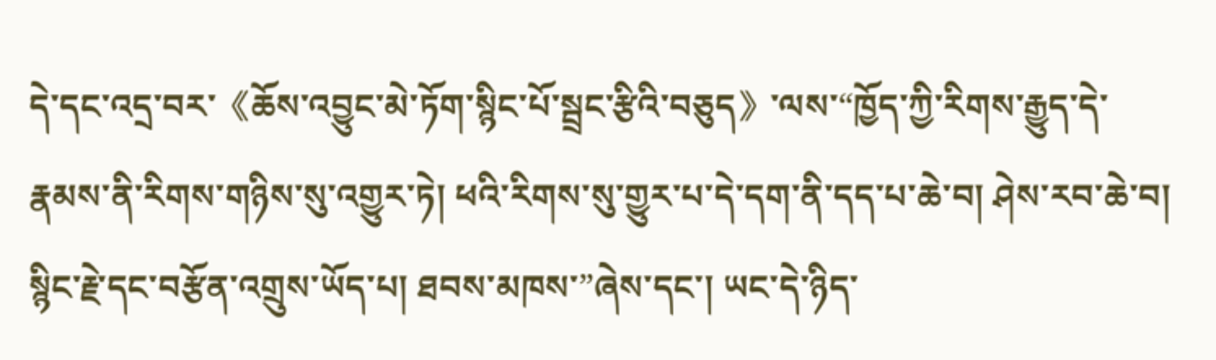དེ་དང་འདྲ་བར་《ཆོས་འབྱུང་མེ་ཏོག་སྙིང་པོ་སྦྲང་རྩིའི་བཅུད》་ལས་“ཁྱོད་ཀྱི་རིགས་རྒྱུད་དེ་རྣམས་ནི་རིགས་གཉིས་སུ་འགྱུར་ཏེ། ཕའི་རིགས་སུ་གྱུར་པ་དེ་དག་ནི་དད་པ་ཆེ་བ། ཤེས་རབ་ཆེ་བ། སྙིང་རྗེ་དང་བརྩོན་འགྲུས་ཡོད་པ། ཐབས་མཁས་”ཞེས་དང་། ཡང་དེ་ཉིད་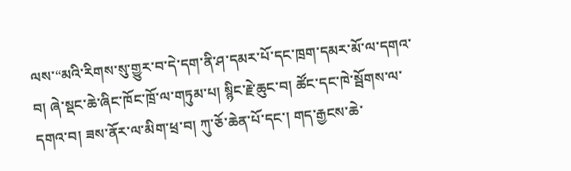ལས་“མའི་རིགས་སུ་གྱུར་བ་དེ་དག་ནི་ཤ་དམར་པོ་དང་ཁྲག་དམར་མོ་ལ་དགའ་བ། ཞེ་སྡང་ཆེ་ཞིང་ཁོང་ཁྲོ་ལ་གཏུམ་པ། སྙིང་རྗེ་ཆུང་བ། ཚོང་དང་ཁེ་སྦོགས་ལ་དགའ་བ། ཟས་ནོར་ལ་མིག་ཕྲ་བ། ཀུ་ཅོ་ཆེན་པོ་དང་། གད་རྒྱངས་ཆེ་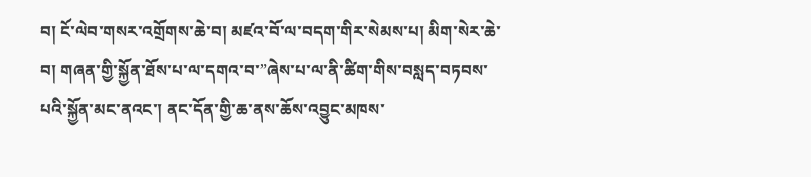བ། ངོ་ལེབ་གསར་འགྲོགས་ཆེ་བ། མཛའ་བོ་ལ་བདག་གིར་སེམས་པ། མིག་སེར་ཆེ་བ། གཞན་གྱི་སྐྱོན་ཐོས་པ་ལ་དགའ་བ་”ཞེས་པ་ལ་ནི་ཚིག་གིས་བསླད་བཏབས་པའི་སྐྱོན་མང་ནའང་། ནང་དོན་གྱི་ཆ་ནས་ཆོས་འབྱུང་མཁས་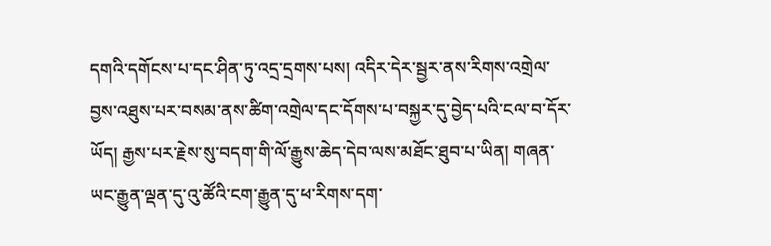དགའི་དགོངས་པ་དང་ཤིན་ཏུ་འདྲ་དྲགས་པས། འདིར་དེར་སྦྱར་ནས་རིགས་འགྲེལ་བྱས་འཐུས་པར་བསམ་ནས་ཚིག་འགྲེལ་དང་དོགས་པ་བསྐྱར་དུ་བྱེད་པའི་ངལ་བ་དོར་ཡོད། རྒྱས་པར་རྗེས་སུ་བདག་གི་ལོ་རྒྱུས་ཆེད་དེབ་ལས་མཐོང་ཐུབ་པ་ཡིན། གཞན་ཡང་རྒྱུན་ལྡན་དུ་འུ་ཚོའི་ངག་རྒྱུན་དུ་ཕ་རིགས་དག་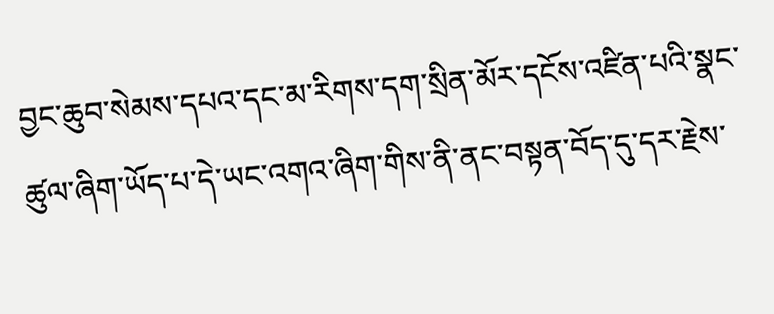བྱང་ཆུབ་སེམས་དཔའ་དང་མ་རིགས་དག་སྲིན་མོར་དངོས་འཛིན་པའི་སྣང་ཚུལ་ཞིག་ཡོད་པ་དེ་ཡང་འགའ་ཞིག་གིས་ནི་ནང་བསྟན་བོད་དུ་དར་རྗེས་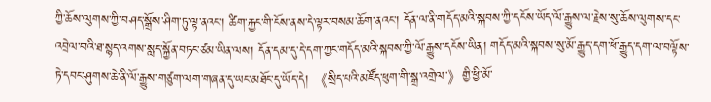ཀྱི་ཆོས་ལུགས་ཀྱི་བཤད་སྒྲོས་ཤིག་ཏུ་ལྟ་ནའང་། ཚིག་རྐྱང་གི་ངོས་ནས་དེ་ལྟར་བསམ་ཆོག་ནའང་། དོན་ལ་ནི་གདོད་མའི་སྐབས་ཀྱི་དངོས་ཡོད་ལོ་རྒྱུས་ལ་རྗེས་སུ་ཆོས་ལུགས་དང་འབྲེལ་བའི་ཐ་སྙད་འགས་སླད་སྐྱོན་བཏང་ཙམ་ཡིན་ལས། དོན་དམ་དུ་དེ་དག་ཀྱང་གདོད་མའི་སྐབས་ཀྱི་ལོ་རྒྱུས་དངོས་ཡིན། གདོད་མའི་སྐབས་སུ་མོ་རྒྱུད་དག་ཕོ་རྒྱུད་དག་ལ་བལྟོས་ཏེ་དབང་ཤུགས་ཆེ་ནི་ལོ་རྒྱུས་གཙུག་ལག་གཞན་དུ་ཡང་མཐོང་དུ་ཡོད་དེ། 《སྲིད་པའི་མཛོད་ཕུག་གི་སྒྲ་འགྲེལ་》གྱི་ཕྱི་མོ་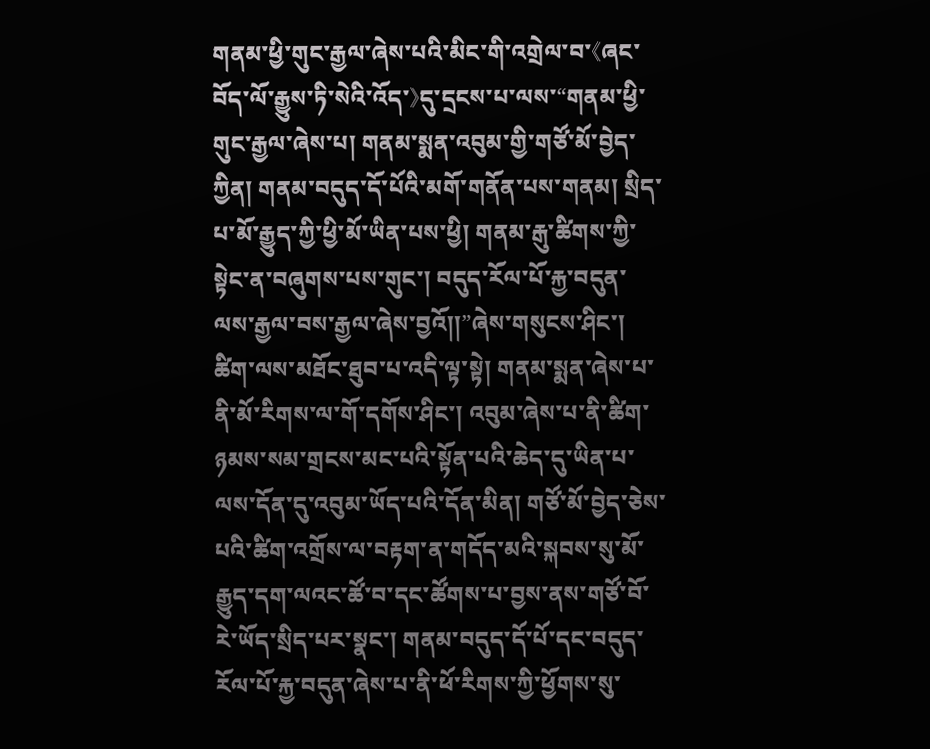གནམ་ཕྱི་གུང་རྒྱལ་ཞེས་པའི་མིང་གི་འགྲེལ་བ་《ཞང་བོད་ལོ་རྒྱུས་ཏི་སེའི་འོད་》དུ་དྲངས་པ་ལས་“གནམ་ཕྱི་གུང་རྒྱལ་ཞེས་པ། གནམ་སྨན་འབུམ་གྱི་གཙོ་མོ་བྱེད་ཀྱིན། གནམ་བདུད་དོ་པོའི་མགོ་གནོན་པས་གནམ། སྲིད་པ་མོ་རྒྱུད་ཀྱི་ཕྱི་མོ་ཡིན་པས་ཕྱི། གནམ་རྒུ་ཚིགས་ཀྱི་སྟེང་ན་བཞུགས་པས་གུང་། བདུད་རོལ་པོ་རྐྱ་བདུན་ལས་རྒྱལ་བས་རྒྱལ་ཞེས་བྱའོ།།”ཞེས་གསུངས་ཤིང་། ཚིག་ལས་མཐོང་ཐུབ་པ་འདི་ལྟ་སྟེ། གནམ་སྨན་ཞེས་པ་ནི་མོ་རིགས་ལ་གོ་དགོས་ཤིང་། འབུམ་ཞེས་པ་ནི་ཚིག་ཉམས་སམ་གྲངས་མང་པའི་སྟོན་པའི་ཆེད་དུ་ཡིན་པ་ལས་དོན་དུ་འབུམ་ཡོད་པའི་དོན་མིན། གཙོ་མོ་བྱེད་ཅེས་པའི་ཚིག་འགྲོས་ལ་བརྟག་ན་གདོད་མའི་སྐབས་སུ་མོ་རྒྱུད་དག་ལའང་ཚོ་བ་དང་ཚོགས་པ་བྱས་ནས་གཙོ་བོ་རེ་ཡོད་སྲིད་པར་སྣང་། གནམ་བདུད་དོ་པོ་དང་བདུད་རོལ་པོ་རྐྱ་བདུན་ཞེས་པ་ནི་ཕོ་རིགས་ཀྱི་ཕྱོགས་སུ་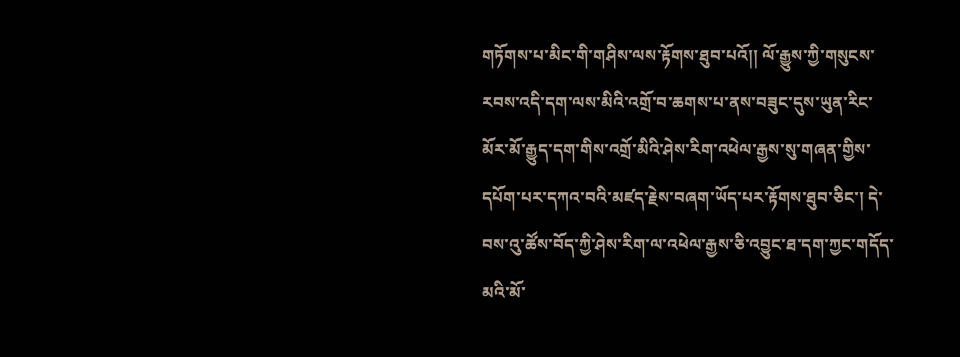གཏོགས་པ་མིང་གི་གཤིས་ལས་རྟོགས་ཐུབ་པའོ།། ལོ་རྒྱུས་ཀྱི་གསུངས་རབས་འདི་དག་ལས་མིའི་འགྲོ་བ་ཆགས་པ་ནས་བཟུང་དུས་ཡུན་རིང་མོར་མོ་རྒྱུད་དག་གིས་འགྲོ་མིའི་ཤེས་རིག་འཕེལ་རྒྱས་སུ་གཞན་གྱིས་དཔོག་པར་དཀའ་བའི་མཛད་རྗེས་བཞག་ཡོད་པར་རྟོགས་ཐུབ་ཅིང་། དེ་བས་འུ་ཚོས་བོད་ཀྱི་ཤེས་རིག་ལ་འཕེལ་རྒྱས་ཅི་འབྱུང་ཐ་དག་ཀྱང་གདོད་མའི་མོ་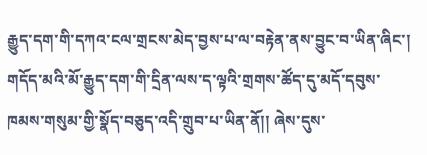རྒྱུད་དག་གི་དཀའ་ངལ་གྲངས་མེད་བྱས་པ་ལ་བརྟེན་ནས་བྱུང་བ་ཡིན་ཞིང་། གདོད་མའི་མོ་རྒྱུད་དག་གི་དྲིན་ལས་ད་ལྟའི་གྲགས་ཚོད་དུ་མདོ་དབུས་ཁམས་གསུམ་གྱི་སྣོད་བཅུད་འདི་གྲུབ་པ་ཡིན་ནོ།། ཞེས་དུས་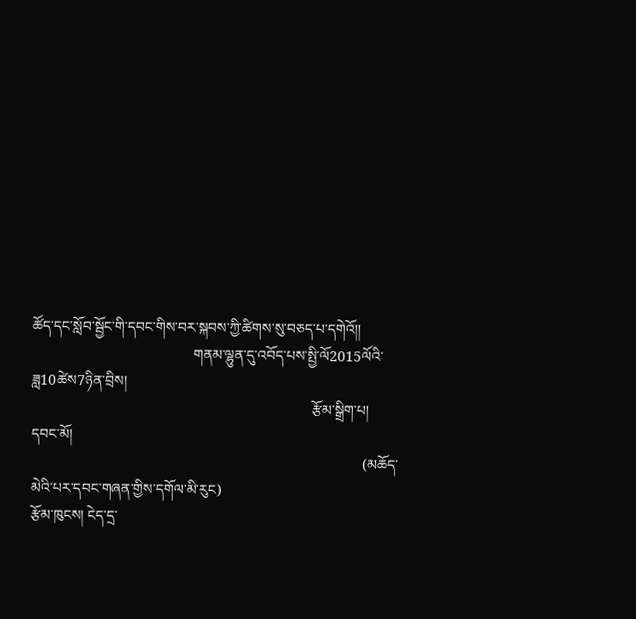ཚོད་དང་སློབ་སྦྱོང་གི་དབང་གིས་བར་སྐབས་ཀྱི་ཚིགས་སུ་བཅད་པ་དགེའོ།།
                                            གནམ་ལྷུན་དུ་འབོད་པས་སྤྱི་ལོ2015ལོའི་ཟླ10ཚེས7ཉིན་བྲིས།
                                                                             རྩོམ་སྒྲིག་པ། དབང་མོ།
                                                                                           (མཆོད་མེའི་པར་དབང་གཞན་གྱིས་དགོལ་མི་རུང)
རྩོམ་ཁུངས། ངེད་དྲ་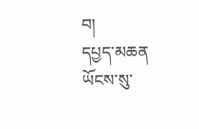བ།
དཔྱད་མཆན ཡོངས་སུ་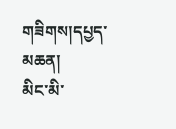གཟིགས།དཔྱད་མཆན།
མིང་མི་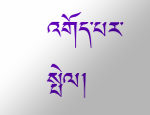འགོད་པར་སྤེལ།